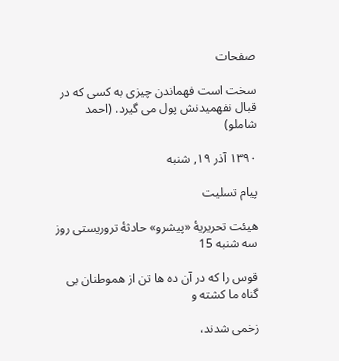صفحات

سخت است فهماندن چیزی به کسی که در قبال نفهمیدنش پول می گیرد. (احمد شاملو)

۱۳۹۰ آذر ۱۹, شنبه

پيام تسليت

هيئت تحريريۀ «پيشرو» حادثۀ تروريستی روز سه شنبه 15

قوس را كه در آن ده ها تن از هموطنان بی گناه ما كشته و

زخمی شدند،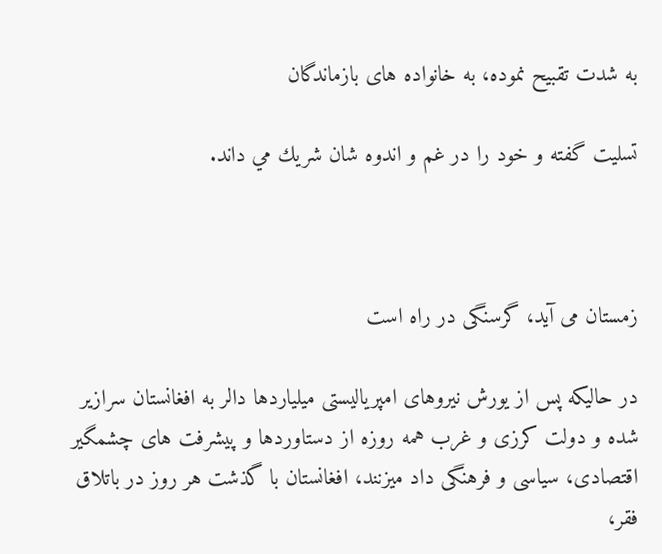به شدت تقبيح نموده، به خانواده های بازماندگان

تسليت گفته و خود را در غم و اندوه شان شريك مي داند.



زمستان می آید، گرسنگی در راه است

در حالیکه پس از یورش نیروهای امپریالیستی میلیاردها دالر به افغانستان سرازیر شده و دولت کرزی و غرب همه روزه از دستاوردها و پیشرفت های چشمگیر اقتصادی، سیاسی و فرهنگی داد میزنند، افغانستان با گذشت هر روز در باتلاق فقر،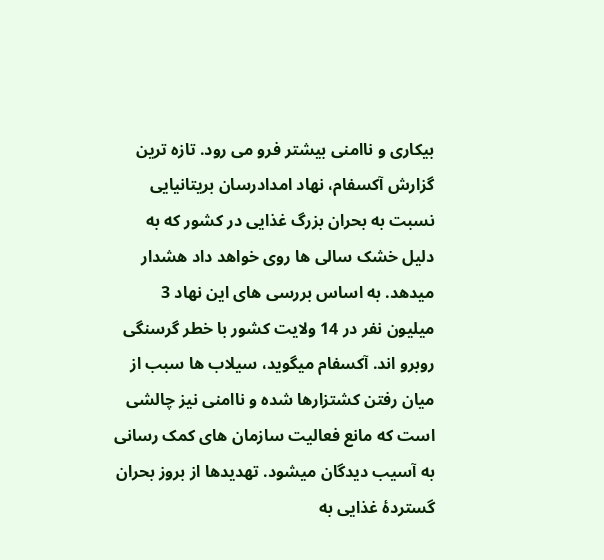بیکاری و ناامنی بیشتر فرو می رود. تازه ترین گزارش آکسفام، نهاد امدادرسان بریتانیایی نسبت به بحران بزرگ غذایی در کشور که به دلیل خشک سالی ها روی خواهد داد هشدار میدهد. به اساس بررسی های این نهاد 3 میلیون نفر در 14 ولایت کشور با خطر گرسنگی روبرو اند. آکسفام میگوید، سیلاب ها سبب از میان رفتن کشتزارها شده و ناامنی نیز چالشی است که مانع فعالیت سازمان های کمک رسانی به آسیب دیدگان میشود. تهدیدها از بروز بحران گستردۀ غذایی به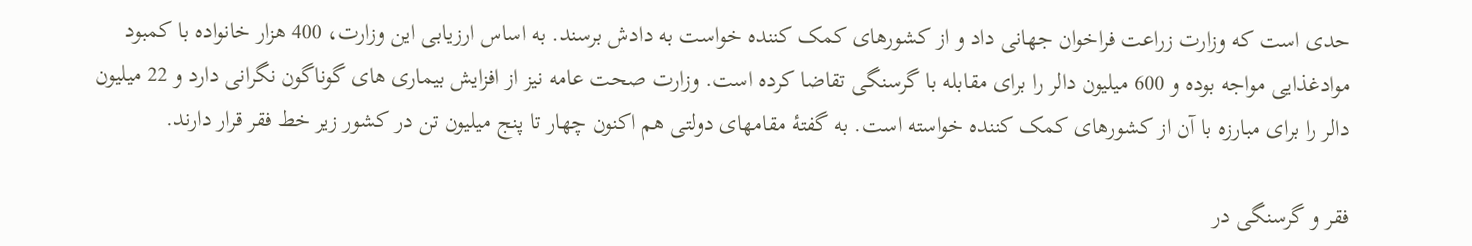حدی است که وزارت زراعت فراخوان جهانی داد و از کشورهای کمک کننده خواست به دادش برسند. به اساس ارزیابی این وزارت، 400 هزار خانواده با کمبود موادغذایی مواجه بوده و 600 میلیون دالر را برای مقابله با گرسنگی تقاضا کرده است. وزارت صحت عامه نیز از افزایش بیماری های گوناگون نگرانی دارد و 22 میلیون دالر را برای مبارزه با آن از کشورهای کمک کننده خواسته است. به گفتۀ مقامهای دولتی هم اکنون چهار تا پنج میلیون تن در کشور زیر خط فقر قرار دارند.

فقر و گرسنگی در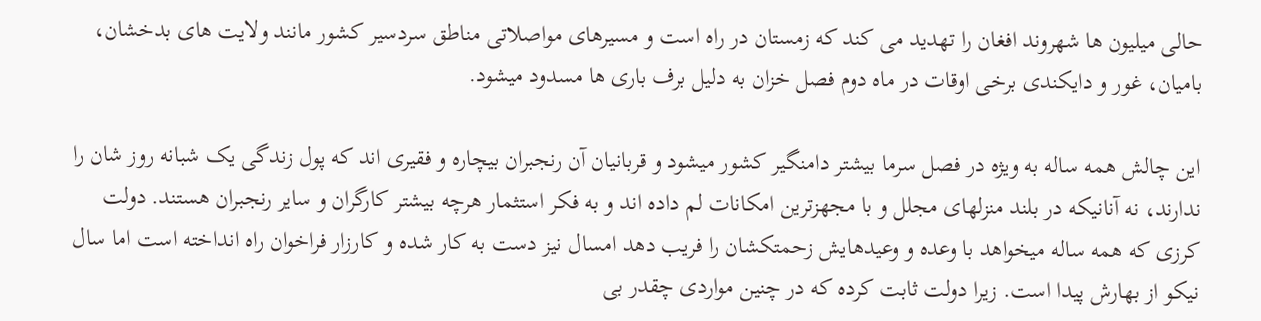حالی میلیون ها شهروند افغان را تهدید می کند که زمستان در راه است و مسیرهای مواصلاتی مناطق سردسیر کشور مانند ولایت های بدخشان، بامیان، غور و دایکندی برخی اوقات در ماه دوم فصل خزان به دلیل برف باری ها مسدود میشود.

این چالش همه ساله به ویژه در فصل سرما بیشتر دامنگیر کشور میشود و قربانیان آن رنجبران بیچاره و فقیری اند که پول زندگی یک شبانه روز شان را ندارند، نه آنانیکه در بلند منزلهای مجلل و با مجهزترین امکانات لم داده اند و به فکر استثمار هرچه بیشتر کارگران و سایر رنجبران هستند. دولت کرزی که همه ساله میخواهد با وعده و وعیدهایش زحمتکشان را فریب دهد امسال نیز دست به کار شده و کارزار فراخوان راه انداخته است اما سال نیکو از بهارش پیدا است. زیرا دولت ثابت کرده که در چنین مواردی چقدر بی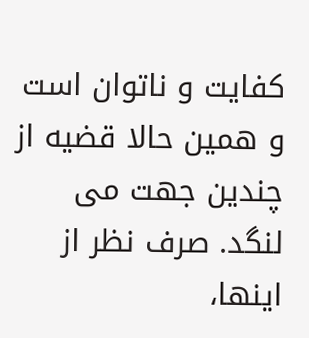کفایت و ناتوان است و همین حالا قضیه از چندین جهت می لنگد. صرف نظر از اینها،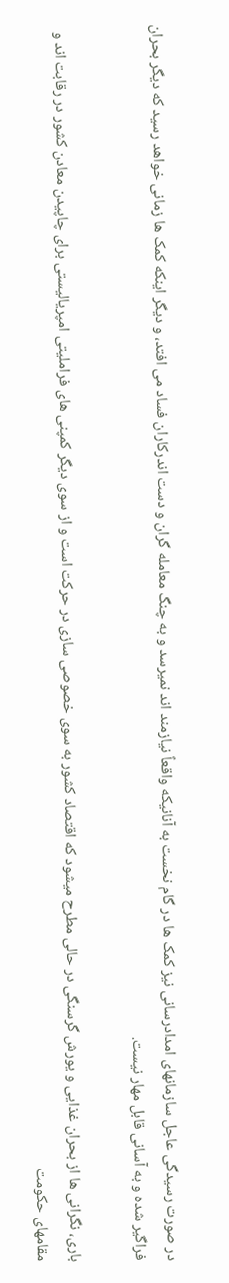در صورت رسیدگی عاجل سازمانهای امدادرسانی نیز کمک ها در گام نخست به آنانیکه واقعاً نیازمند اند نمیرسد و به چنگ معامله گران و دست اندرکاران فساد می افتد، و دیگر اینکه کمک ها زمانی خواهد رسید که دیگر بحران فراگیر شده و به آسانی قابل مهار نیست.

باری، نگرانی ها از بحران غذایی و یورش گرسنگی در حالی مطرح میشود که اقتصاد کشور به سوی خصوصی سازی در حرکت است و از سوی دیگر کمپنی های فراملیتی امپریالیستی برای چاپیدن معادن کشور در رقابت اند و مقامهای حکومت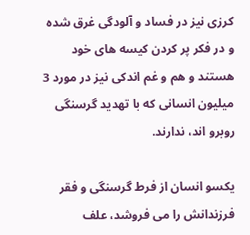کرزی نیز در فساد و آلودگی غرق شده و در فکر پر کردن کیسه های خود هستند و هم و غم اندکی نیز در مورد 3 میلیون انسانی که با تهدید گرسنگی روبرو اند، ندارند.

یکسو انسان از فرط گرسنگی و فقر فرزندانش را می فروشد، علف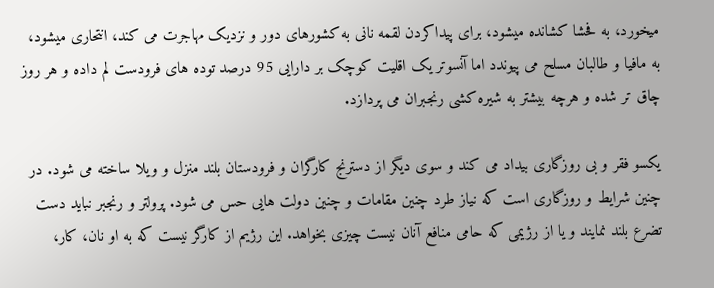میخورد، به فحشا کشانده میشود، برای پیداکردن لقمه نانی به کشورهای دور و نزدیک مهاجرت می کند، انتحاری میشود، به مافیا و طالبان مسلح می پیوندد اما آنسوتر یک اقلیت کوچک بر دارایی 95 درصد توده های فرودست لم داده و هر روز چاق تر شده و هرچه بیشتر به شیره کشی رنجبران می پردازد.

یکسو فقر و بی روزگاری بیداد می کند و سوی دیگر از دسترنج کارگران و فرودستان بلند منزل و ویلا ساخته می شود. در چنین شرایط و روزگاری است که نیاز طرد چنین مقامات و چنین دولت هایی حس می شود. پرولتر و رنجبر نباید دست تضرع بلند نمایند و یا از رژیمی که حامی منافع آنان نیست چیزی بخواهد. این رژیم از کارگر نیست که به او نان، کار،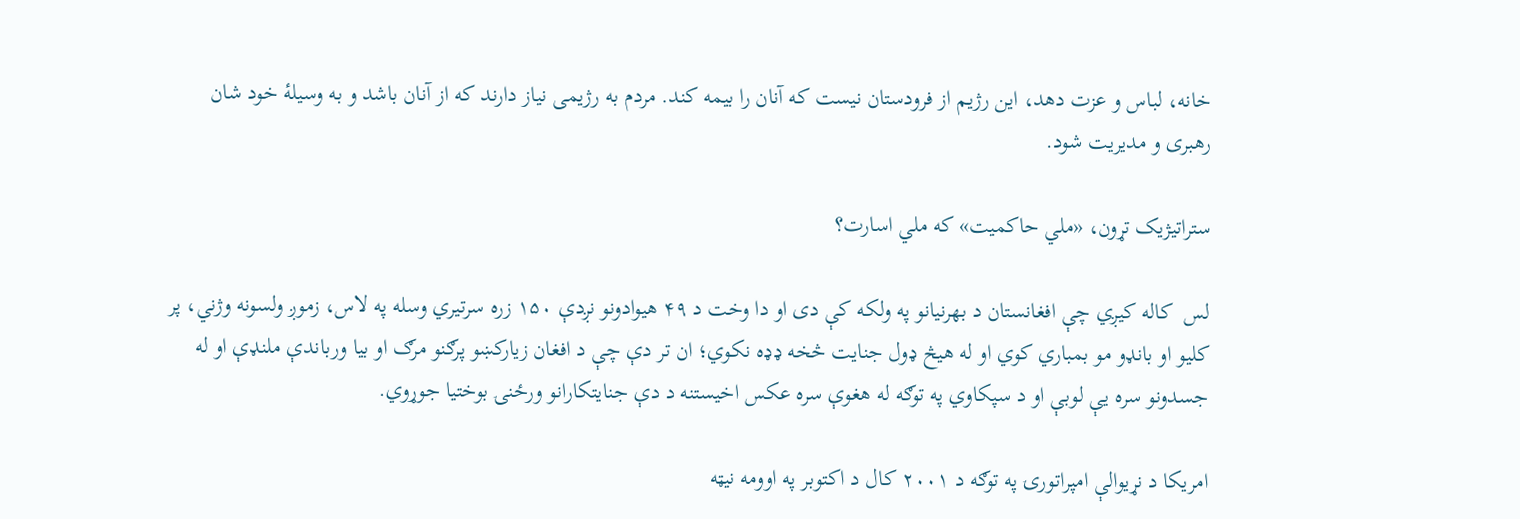خانه، لباس و عزت دهد، این رژیم از فرودستان نیست که آنان را بیمه کند. مردم به رژیمی نیاز دارند که از آنان باشد و به وسیلۀ خود شان رهبری و مدیریت شود.

ستراتیژیک تړون، «ملي حاکمیت» که ملي اسارت؟

لس  کاله کیږي چې افغانستان د بهرنیانو په ولکه کې دی او دا وخت د ۴۹ هیوادونو نږدې ۱۵۰ زره سرتیري وسله په لاس، زموږ ولسونه وژني، پر کلیو او بانډو مو بمباري کوي او له هیڅ ډول جنایت څخه ډډه نکوي؛ ان تر دې چې د افغان زیارکښو پرګنو مرګ او بیا ورباندې ملنډې او له جسدونو سره یې لوبې او د سپکاوي په توګه له هغوې سره عکس اخیستنه د دې جنایتکارانو ورځنۍ بوختیا جوړوي.

امریکا د نړیوالې امپراتورۍ په توګه د ۲۰۰۱ کال د اکتوبر په اوومه نیټه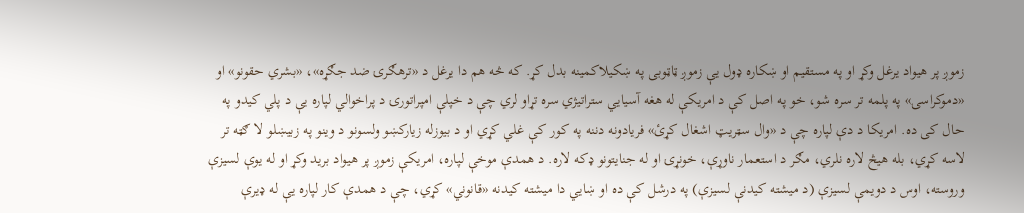زموږ پر هیواد یرغل وکړ او په مستقیم او ښکاره ډول یې زموږ ټاټوبی په ښکیلاکمینه بدل کړ. که څه هم دا یرغل د «ترهګرۍ ضد جګړه»، «بشري حقونو» او «دموکراسۍ» په پلمه تر سره شو، خو په اصل کې د امریکې له هغه آسیايي ستراتیژي سره تړاو لري چې د خپلې امپراتورۍ د پراخوالي لپاره یې د پلي کیدو په حال کی ده. امریکا د دې لپاره چې د «وال سټریټ اشغال کړئ» فریادونه دننه په کور کې غلي کړي او د بیوزله زیارکښو ولسونو د وینو په زبیښلو لا ګټه تر لاسه کړي، بله هیڅ لاره نلري، مګر د استعمار ناوړې، خونړۍ او له جنایتونو ډکه لاره. د همدې موخې لپاره، امریکې زموږ پر هیواد برید وکړ او له یوې لسیزې وروسته، اوس د دویمې لسیزې (د میشته کیدنې لسیزې) په درشل کې ده او ښایي دا میشته کیدنه «قانوني» کړي، چې د همدې کار لپاره یې له ډیرې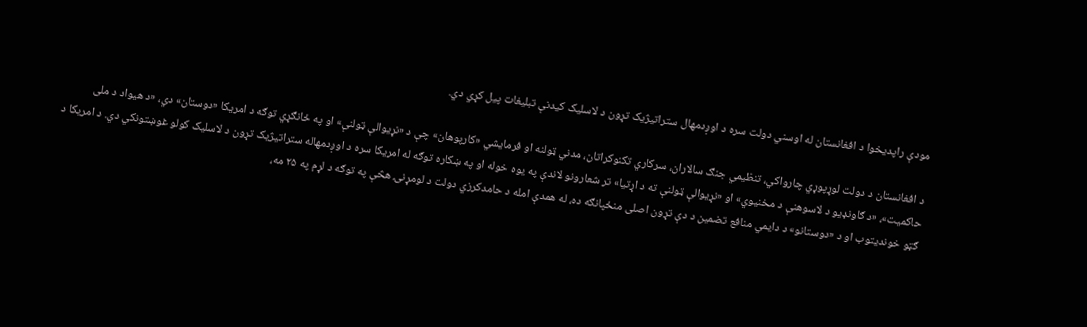مودې راپدیخوا د افغانستان له اوسني دولت سره د اوږدمهال ستراتیژیک تړون د لاسلیک کیدنې تبلیغات پیل کړي دي.

د افغانستان د دولت لوړپوړي چارواکي، تنظیمي جنګ سالاران، سرکاري تکنوکراتان، مدني ټولنه او فرمایشي «کارپوهان» چې د «نړیوالې ټولنې» او په ځانګړي توګه د امریکا «دوستان» دي، «د هیواد د ملی حاکمیت»، «د ګاونډیو د لاسوهنې د مخنیوي» او «نړیوالې ټولنې ته د اړتیا» تر شعارونو لاندې په یوه خوله او په ښکاره توګه له امریکا سره د اوږدمهاله ستراتیژیک تړون د لاسلیک کولو غوښتونکي دي. د امریکا د ګټو خوندیتوب او د «دوستانو» د دایمي منافع تضمین د دې تړون اصلی منځپانګه ده، له همدې امله د حامدکرزي دولت د لومړنۍ هڅې په توګه د لړم په ۲۵ مه،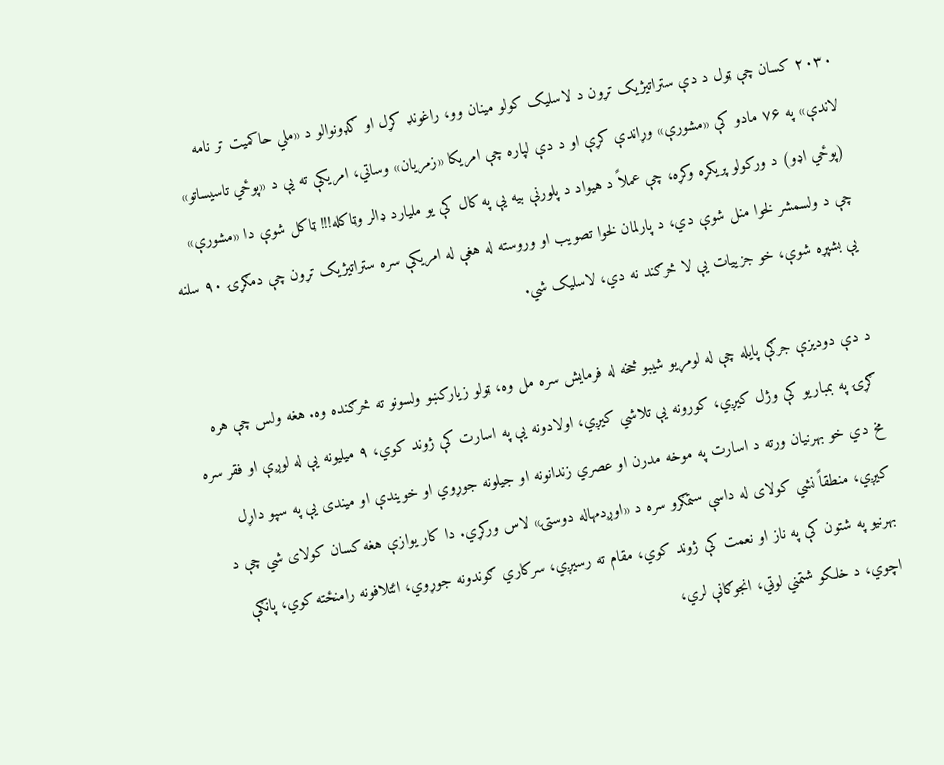۲۰۳۰ کسان چې ټول د دې ستراتیژیک تړون د لاسلیک کولو مینان وو، راغونډ کړل او ګډونوالو د «ملي حاکمیت تر نامه لاندې» په ۷۶ مادو کې «مشورې» وړاندې کړې او د دې لپاره چې امریکا «زمریان» وساتي، امریکې ته یې د «پوځي تاسیساتو» (پوځي اډو) د ورکولو پریکړه وکړه، چې عملاً د هیواد د پلورنې بیه یې په کال کې یو ملیارد ډالر وټاکله!!! ټاکل شوې دا «مشورې» چې د ولسمشر لخوا منل شوې دي، د پارلمان لخوا تصویب او وروسته له هغې له امریکې سره ستراتیژيک تړون چې دمګړۍ ۹۰ سلنه یې بشپړه شوې، خو جزییات یې لا څرګند نه دي، لاسلیک شي.

د دې دودیزې جرګې پایله چې له لومړیو شیبو څخه له فرمایش سره مل وه، ټولو زیارکښو ولسونو ته څرګنده وه. هغه ولس چې هره ګړۍ په بمباریو کې وژل کیږي، کورونه یې تلاشي کیږي، اولادونه یې په اسارت کې ژوند کوي، ۹ میلیونه یې له لوږې او فقر سره مخ دي خو بهرنیان ورته د اسارت په موخه مدرن او عصري زندانونه او جیلونه جوړوي او خویندې او میندی یې په سپو داړل کیږي، منطقاً نشي کولای له داسې ستمګرو سره د «اوږدمهاله دوستۍ» لاس ورکړي. دا کار یوازې هغه کسان کولای شي چې د بهرنیو په شتون کې په ناز او نعمت کې ژوند کوي، مقام ته رسیږي، سرکاري ګوندونه جوړوي، ائتلافونه رامنځته کوي، پانګې اچوي، د خلکو شتمني لوټي، انجوګانې لري،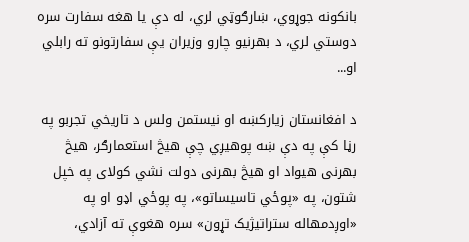بانکونه جوړوي، ښارګوټي لري، له دې یا هغه سفارت سره دوستي لري، د بهرنیو چارو وزیران یې سفارتونو ته رابلي او...

د افغانستان زیارکښه او نیستمن ولس د تاریخي تجربو په رڼا کې په دې ښه پوهیږي چې هیڅ استعمارګر، هیڅ بهرنی هیواد او هیڅ بهرنی دولت نشي کولای په خپل شتون، په «پوځي تاسیساتو»، په پوځي اډو او په «اوږدمهاله ستراتیژیک تړون» سره هغوې ته آزادي،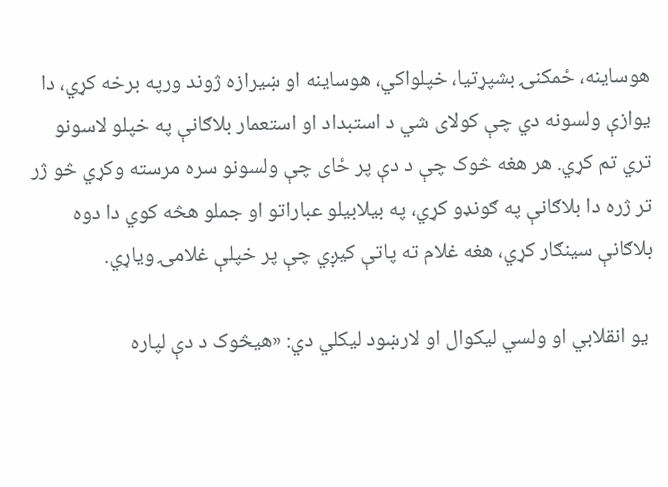هوساینه، ځمکنۍ بشپړتیا، خپلواکي، هوساینه او ښیرازه ژوند ورپه برخه کړي، دا یوازې ولسونه دي چې کولای شي د استبداد او استعمار بلاګانې په خپلو لاسونو تري تم کړي. هر هغه څوک چې د دې پر ځای چې ولسونو سره مرسته وکړي څو ژر تر ژره دا بلاګانې په ګونډو کړي، په بیلابیلو عباراتو او جملو هڅه کوي دا دوه بلاګانې سینګار کړي، هغه غلام ته پاتې کیږي چې پر خپلې غلامۍ ویاړي.

 یو انقلابي او ولسي لیکوال او لارښود لیکلي دي: «هیڅوک د دې لپاره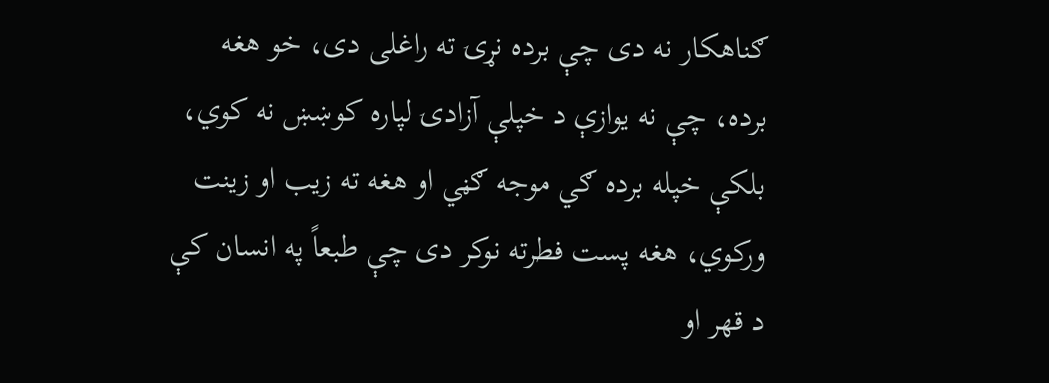ګناهکار نه دی چې برده نړۍ ته راغلی دی، خو هغه برده، چې نه یوازې د خپلې آزادۍ لپاره کوښښ نه کوي، بلکې خپله برده ګي موجه ګڼي او هغه ته زیب او زینت ورکوي، هغه پست فطرته نوکر دی چې طبعاً په انسان کې د قهر او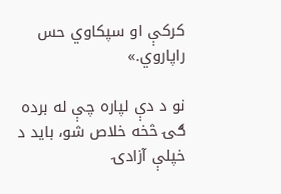کرکې او سپکاوي حس راپاروي.»

نو د دې لپاره چې له برده ګۍ څخه خلاص شو، باید د خپلې آزادۍ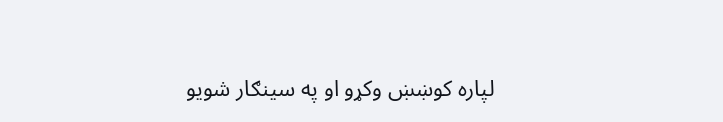لپاره کوښښ وکړو او په سینګار شویو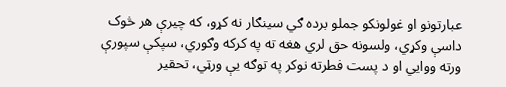عبارتونو او غولونکو جملو برده ګي سینګار نه کړو، که چیرې هر څوک داسې وکړي، ولسونه حق لري هغه ته په کرکه وګوري، سپکې سپورې ورته ووايي او د پست فطرته نوکر په توګه یې ورټي، تحقیر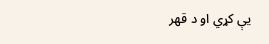یې کړي او د قهر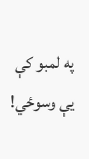په لمبو کې یې وسوځي!